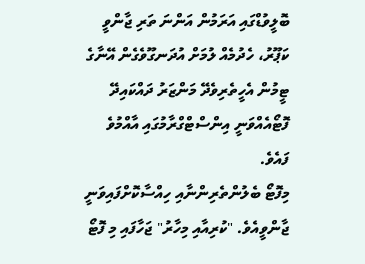ބޮލީވުޑްގައި އަރަމުން އަންނަ ތަރި ޖާންވީ ކަޕޫރު، ހެދުމެއް ލުމަށް އުދަނގޫވެގެން އޭނާގެ ޓީމުން އެހީތެރިވެދޭ މަންޒަރު ދައްކައިދޭ ފޮޓޯއެއްވަނީ އިންސްޓްގްރާމުގައި އާއްމުވެ ފައެވެ.
މިފޮޓޯ ބެލުންތެރިންނާއި ހިއްސާކޮށްފައިވަނީ ޖާންވީއެވެ. "ކުރިއާއި މިހާރު" ޖަހާފައި މި ފޮޓޯ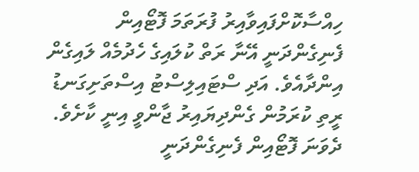ހިއްސާކޮށްފައިވާއިރު ފުރަތަމަ ފޮޓޯއިން ފެނިގެންދަނީ އޭނާ ރަތް ކުލައިގެ ހެދުމެއް ލައިގެން އިންދާއެވެ. އަދި ސްޓައިލިސްޓު އިސްތަށިގަނޑު ރީތި ކުރަމުން ގެންދިޔައިރު ޖާންވީ އިނީ ކާށެވެ. ދެވަނަ ފޮޓޯއިން ފެނިގެންދަނީ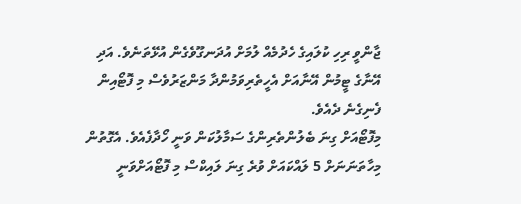ޖާންވީ ރިހި ކުލައިގެ ހެދުމެއް ލުމަށް އުދަނގޫވެގެން އުޅޭތަނެވެ. އަދި އޭނާގެ ޓީމުން އޭނާއަށް އެހީތެރިވަމުންދާ މަންޒަރުވެސް މި ފޮޓޯއިން ފެނިގެނެ ދެއެވެ.
މިފޮޓޯއަށް ގިނަ ބެލުންތެރިންގެ ސަމާލުކަން ވަނީ ހޯދާފެއެވެ. އެގޮތުން މިހާތަނަނަށް 5 ލައްކައަށް ވުރެ ގިނަ ލައިކްސް މި ފޮޓޯއަށްވަނީ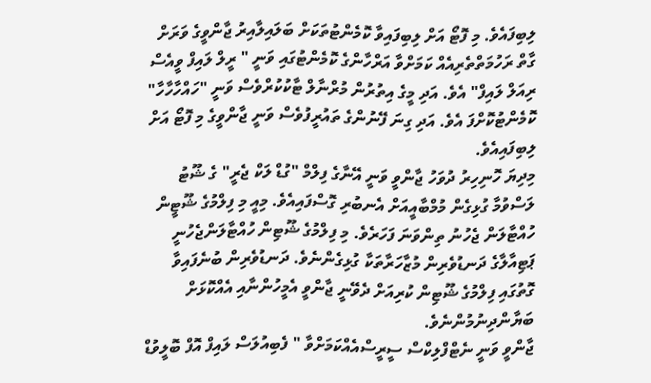ލިބިފައެވެ. މި ފޮޓޯ އަށް ލިބިފައިވާ ކޮމެންޓުތަކަށް ބަލައިލާއިރު ޖާންވީގެ ވަރަށް ގާތް ރަހުމަތްތެރިއެއް ކަމަށްވާ އަރްހާންގެ ކޮމެންޓުގައި ވަނީ " ރީލް ލައިފް ވީއެސް ރިއަލް ލައިފް" އެވެ. އަދި މީގެ އިތުރުން މުރްނާލް ޓާކުކުރްވެސް ވަނީ "ހައްހާހާހާ" ކޮމެންޓުކޮށްފަ އެވެ. އަދި ގިނަ ފޭނުންގެ ތައުރީފުވެސް ވަނީ ޖާންވީގެ މި ފޮޓޯ އަށް ލިބިފައިއެވެ.
މިދިޔަ ހޮނިހިރު ދުވަހު ޖާންވީ ވަނީ އޭނާގެ ފިލްމް "ގުޑް ލަކް ޖެރީ" ގެ ޝޫޓު ލަސްވުމާ ގުޅިގެން މުމްބާއީއަށް އެނބުރި ގޮސްފައިއެވެ. މިއީ މި ފިލްމުގެ ޝޫޓީން ހުއްޓާލަން ޖެހުނު ތިންވަނަ ފަހަރެވެ. މި ފިލްމުގެ ޝޫޓިން ހުއްޓާލަންޖެހުނީ ޕަޓިއާލާގެ ދަނޑުވެރިން މުޒާހަރާތަކާ ގުޅިގެންނެވެ. ދަނޑުވެރިން ބުނެފައިވާ ގޮތުގައި ފިލްމުގެ ޝޫޓިން ކުރިއަށް ދެވޭނީ ޖާންވީ އެމީހުންނާއި އެއްކޮޅަށް ބަޔާންދިނުމުންނެވެ.
ޖާންވީ ވަނީ ނެޓްފްލިކްސް ސީރީސްއެއްކަމަށްވާ " ފެބިއުލަސް ލައިފް އޮފް ބޮލީވުޑް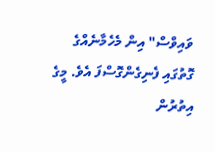ވައިވްސް" އިން މެހެމާނެއްގެ ގޮތުގައި ފެނިގެންގޮސްފަ އެވެ. މީގެ އިތުރުން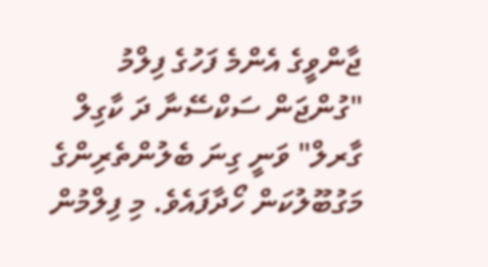ޖާންވީގެ އެންމެ ފަހުގެ ފިލްމު "ގުންޖަން ސަކްސޭނާ ދަ ކާގިލް ގާރލް" ވަނީ ގިނަ ބެލުންތެރިންގެ މަގުބޫލުކަން ހޯދާފައެވެ. މި ފިލްމުން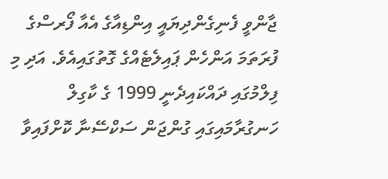ޖާންވީ ފެނިގެންދިޔައީ އިންޑިއާގެ އެއާ ފޯރސްގެ ފުރަތަމަ އަންހެން ޕައިލެޓެއްގެ ގޮތުގައިއެވެ. އަދި މި ފިލްމުގައި ދައްކައިދެނީ 1999 ގެ ކާގިލް ހަނގުރާމައިގައި ގުންޖަން ސަކްސޭނާ ކޮށްފައިވާ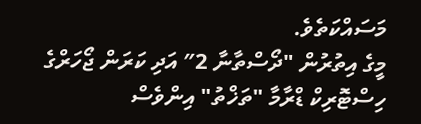މަސައްކަތެވެ.
މީގެ އިތުރުން "ދޯސްތާނާ 2″ އަދި ކަރަން ޖޯހަރްގެ ހިސްޓޮރިކް ޑްރާމާ "ތަޚްތު" އިންވެސް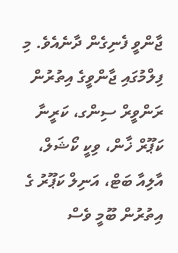ޖާންވީ ފެނިގެން ދާނެއެވެ. މި ފިލްމުގައި ޖާންވީގެ އިތުރުން ރަންވީރް ސިންގ، ކަރީނާ ކަޕޫރް ޚާން، ވިކީ ކޯޝަލް، އާލިއާ ބަޓް، އަނިލް ކަޕޫރު ގެ އިތުރުން ބޫމީ ވެސް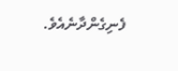ފެނިގެންދާނެއެވެ.